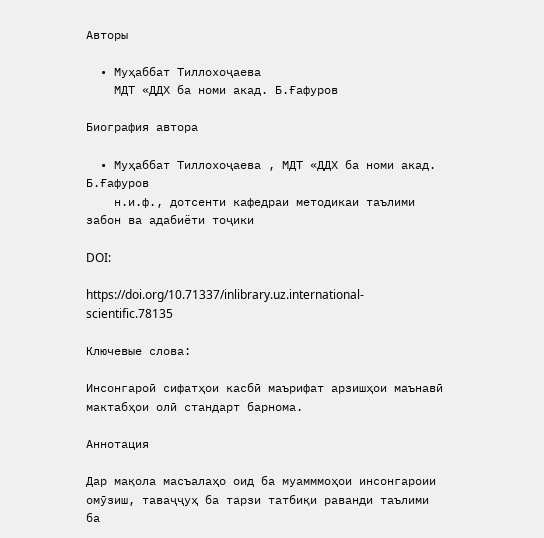Авторы

  • Муҳаббат Тиллохоҷаева
    МДТ «ДДХ ба номи акад. Б.Ғафуров

Биография автора

  • Муҳаббат Тиллохоҷаева , МДТ «ДДХ ба номи акад. Б.Ғафуров
    н.и.ф., дотсенти кафедраи методикаи таълими забон ва адабиёти тоҷики

DOI:

https://doi.org/10.71337/inlibrary.uz.international-scientific.78135

Ключевые слова:

Инсонгароӣ сифатҳои касбӣ маърифат арзишҳои маънавӣ мактабҳои олӣ стандарт барнома.

Аннотация

Дар мақола масъалаҳо оид ба муамммоҳои инсонгароии омӯзиш, таваҷҷуҳ ба тарзи татбиқи раванди таълими ба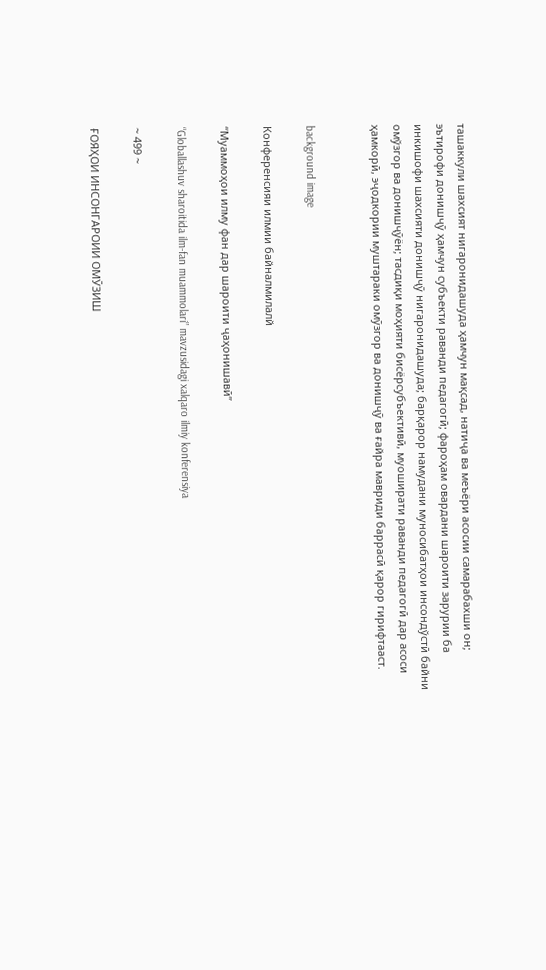ташаккули шахсият нигаронидашуда ҳамчун мақсад, натиҷа ва меъёри асосии самарабахши он; эътирофи донишҷӯ ҳамчун субъекти раванди педагогӣ; фароҳам овардани шароити зарурии ба инкишофи шахсияти донишҷӯ нигаронидашуда; барқарор намудани муносибатҳои инсондўстӣ байни омўзгор ва донишҷӯён; тасдиқи моҳияти бисёрсубъективӣ, муоширати раванди педагогӣ дар асоси ҳамкорӣ, эҷодкории муштараки омӯзгор ва донишҷӯ ва ғайра мавриди баррасӣ қарор гирифтааст.


background image

Конференсияи илмии байналмилалй

“Муаммоҳои илму фан дар шароити ҷаҳонишавӣ”

“Globallashuv sharoitida ilm-fan muammolari” mavzusidagi xalqaro ilmiy konferensiya

~ 499 ~

ҒОЯҲОИ ИНСОНГАРОИИ ОМӮЗИШ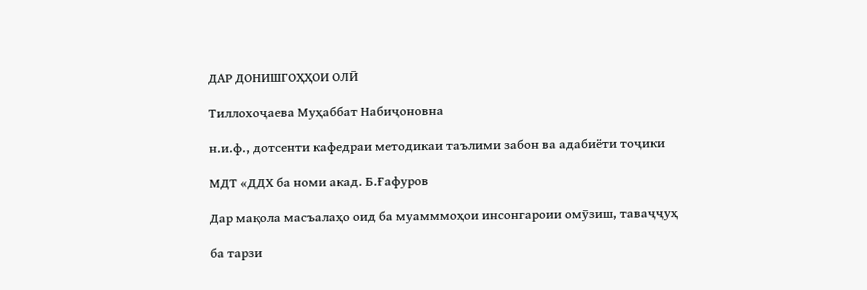ДАР ДОНИШГОҲҲОИ ОЛӢ

Тиллохоҷаева Муҳаббат Набиҷоновна

н.и.ф., дотсенти кафедраи методикаи таълими забон ва адабиёти тоҷики

МДТ «ДДХ ба номи акад. Б.Ғафуров

Дар мақола масъалаҳо оид ба муамммоҳои инсонгароии омӯзиш, таваҷҷуҳ

ба тарзи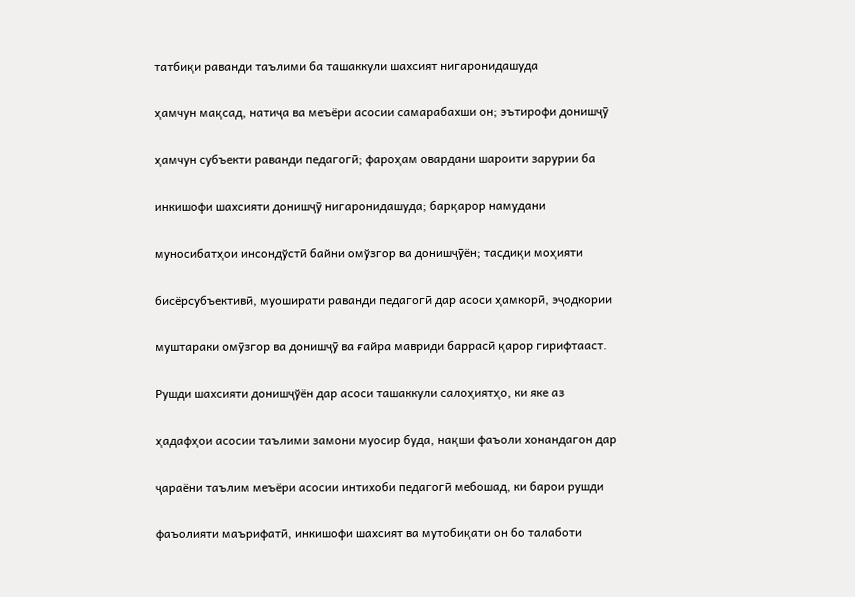татбиқи раванди таълими ба ташаккули шахсият нигаронидашуда

ҳамчун мақсад, натиҷа ва меъёри асосии самарабахши он; эътирофи донишҷӯ

ҳамчун субъекти раванди педагогӣ; фароҳам овардани шароити зарурии ба

инкишофи шахсияти донишҷӯ нигаронидашуда; барқарор намудани

муносибатҳои инсондўстӣ байни омўзгор ва донишҷӯён; тасдиқи моҳияти

бисёрсубъективӣ, муоширати раванди педагогӣ дар асоси ҳамкорӣ, эҷодкории

муштараки омӯзгор ва донишҷӯ ва ғайра мавриди баррасӣ қарор гирифтааст.

Рушди шахсияти донишҷўён дар асоси ташаккули салоҳиятҳо, ки яке аз

ҳадафҳои асосии таълими замони муосир буда, нақши фаъоли хонандагон дар

ҷараёни таълим меъёри асосии интихоби педагогӣ мебошад, ки барои рушди

фаъолияти маърифатӣ, инкишофи шахсият ва мутобиқати он бо талаботи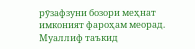рӯзафзуни бозори меҳнат имконият фароҳам меорад. Муаллиф таъкид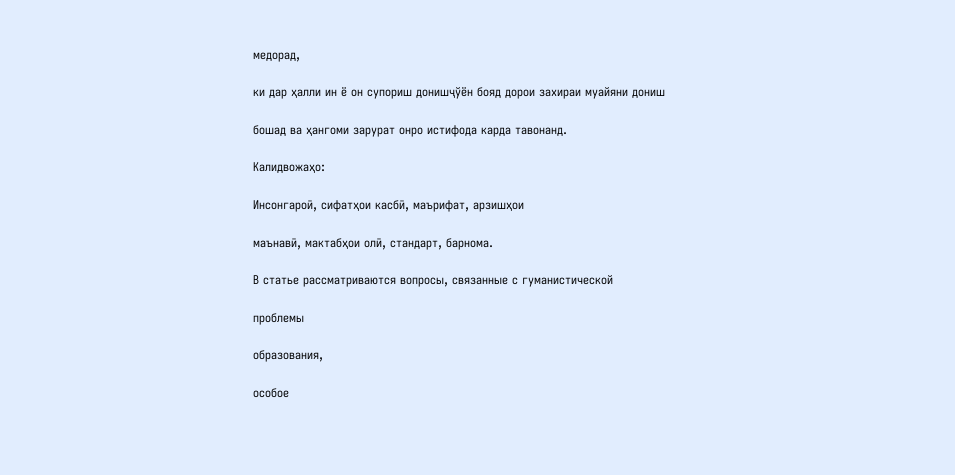медорад,

ки дар ҳалли ин ё он супориш донишҷўён бояд дорои захираи муайяни дониш

бошад ва ҳангоми зарурат онро истифода карда тавонанд.

Калидвожаҳо:

Инсонгароӣ, сифатҳои касбӣ, маърифат, арзишҳои

маънавӣ, мактабҳои олӣ, стандарт, барнома.

В статье рассматриваются вопросы, связанные с гуманистической

проблемы

образования,

особое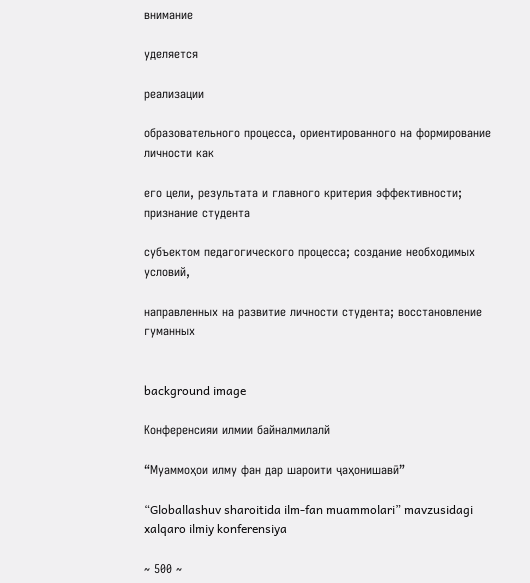внимание

уделяется

реализации

образовательного процесса, ориентированного на формирование личности как

его цели, результата и главного критерия эффективности; признание студента

субъектом педагогического процесса; создание необходимых условий,

направленных на развитие личности студента; восстановление гуманных


background image

Конференсияи илмии байналмилалй

“Муаммоҳои илму фан дар шароити ҷаҳонишавӣ”

“Globallashuv sharoitida ilm-fan muammolari” mavzusidagi xalqaro ilmiy konferensiya

~ 500 ~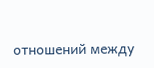отношений между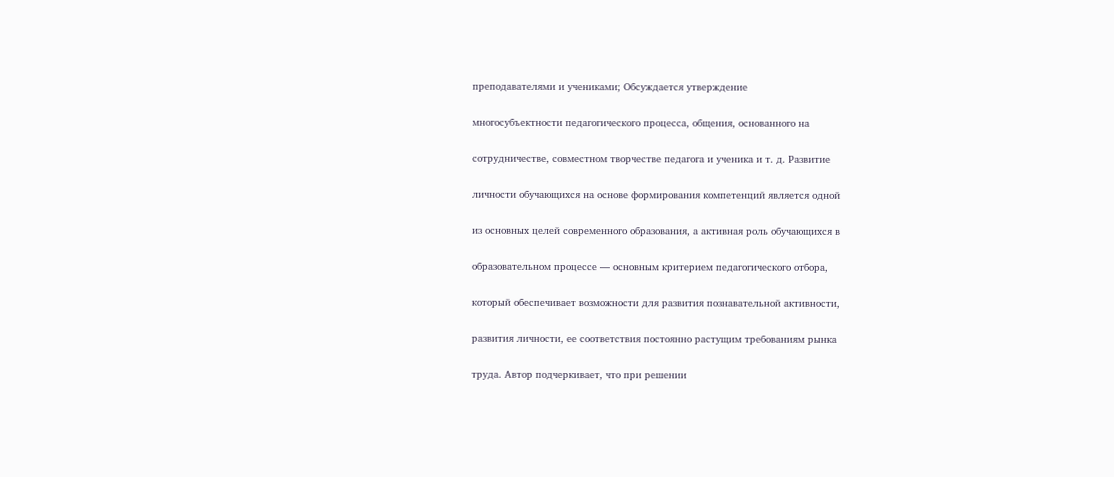преподавателями и учениками; Обсуждается утверждение

многосубъектности педагогического процесса, общения, основанного на

сотрудничестве, совместном творчестве педагога и ученика и т. д. Развитие

личности обучающихся на основе формирования компетенций является одной

из основных целей современного образования, а активная роль обучающихся в

образовательном процессе — основным критерием педагогического отбора,

который обеспечивает возможности для развития познавательной активности,

развития личности, ее соответствия постоянно растущим требованиям рынка

труда. Автор подчеркивает, что при решении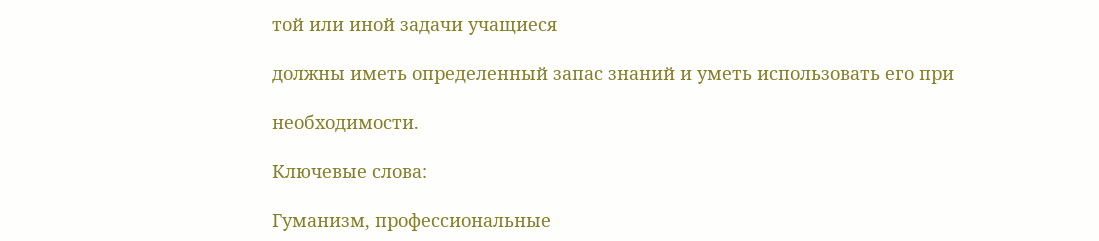той или иной задачи учащиеся

должны иметь определенный запас знаний и уметь использовать его при

необходимости.

Ключевые слова:

Гуманизм, профессиональные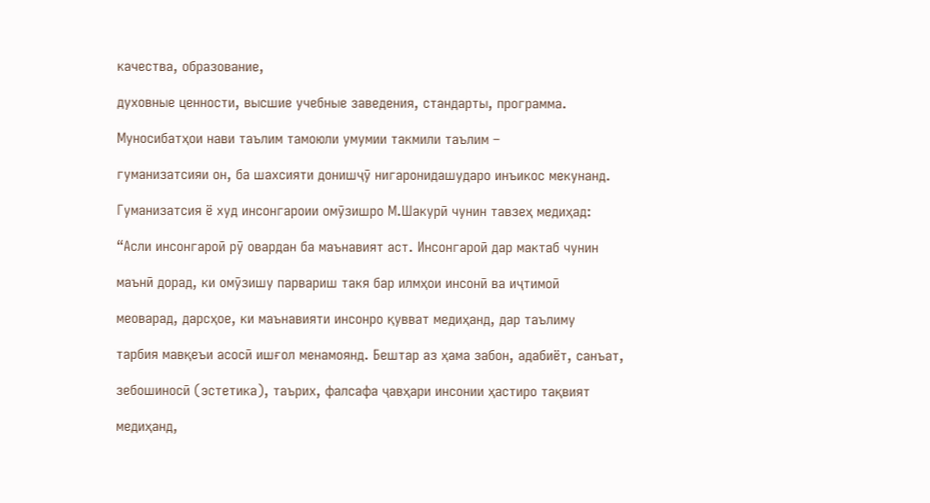качества, образование,

духовные ценности, высшие учебные заведения, стандарты, программа.

Муносибатҳои нави таълим тамоюли умумии такмили таълим –

гуманизатсияи он, ба шахсияти донишҷӯ нигаронидашударо инъикос мекунанд.

Гуманизатсия ё худ инсонгароии омӯзишро М.Шакурӣ чунин тавзеҳ медиҳад:

“Асли инсонгароӣ рӯ овардан ба маънавият аст. Инсонгароӣ дар мактаб чунин

маънӣ дорад, ки омӯзишу парвариш такя бар илмҳои инсонӣ ва иҷтимоӣ

меоварад, дарсҳое, ки маънавияти инсонро қувват медиҳанд, дар таълиму

тарбия мавқеъи асосӣ ишғол менамоянд. Бештар аз ҳама забон, адабиёт, санъат,

зебошиносӣ (эстетика), таърих, фалсафа ҷавҳари инсонии ҳастиро тақвият

медиҳанд,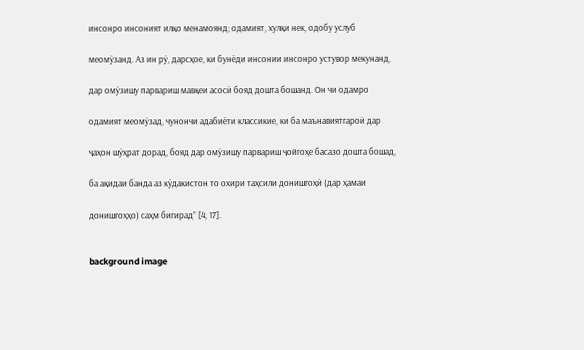инсонро инсоният илқо менамоянд; одамият, хулқи нек, одобу услуб

меомӯзанд. Аз ин рӯ, дарсҳое, ки бунёди инсонии инсонро устувор мекунанд,

дар омӯзишу парвариш мавқеи асосӣ бояд дошта бошанд. Он чи одамро

одамият меомӯзад, чунончи адабиёти классикие, ки ба маънавиятгароӣ дар

ҷаҳон шӯҳрат дорад, бояд дар омӯзишу парвариш ҷойгоҳе басазо дошта бошад,

ба ақидаи банда аз кӯдакистон то охири таҳсили донишгоҳӣ (дар ҳамаи

донишгоҳҳо) саҳм бигирад” [4, 17].


background image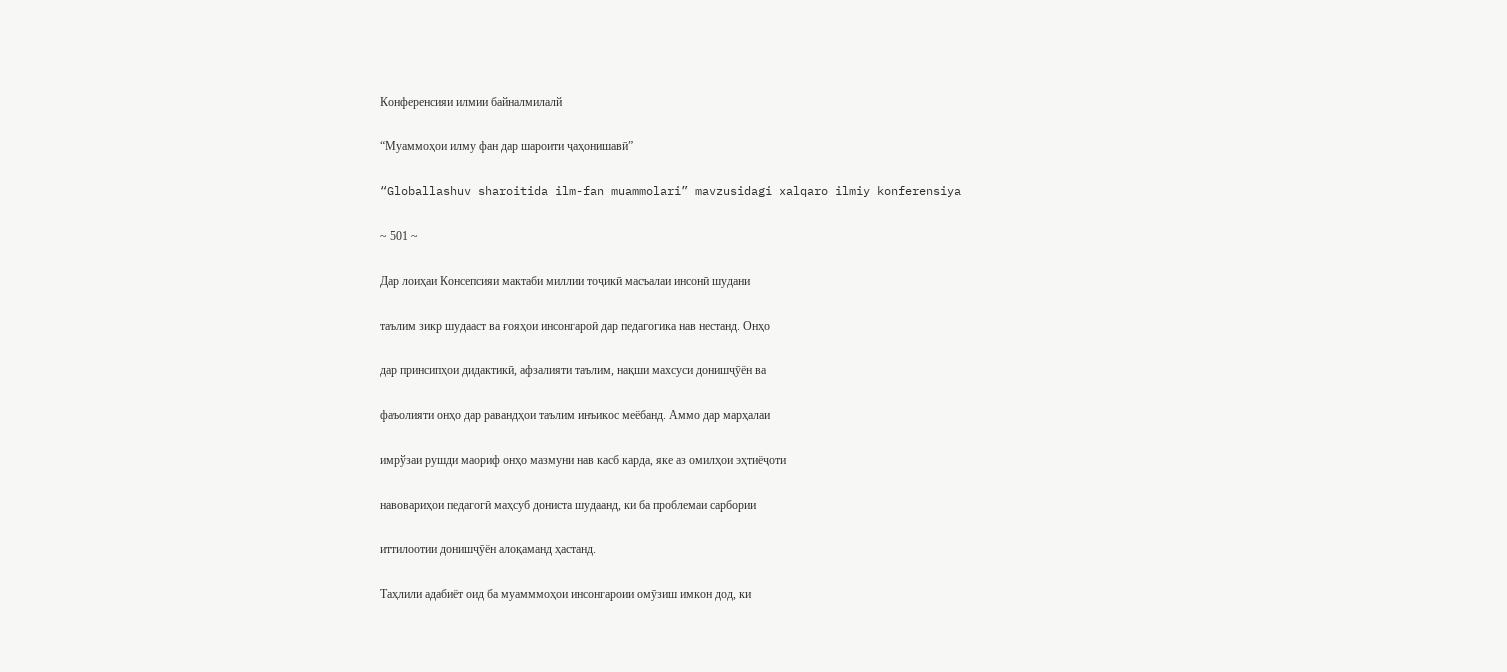Конференсияи илмии байналмилалй

“Муаммоҳои илму фан дар шароити ҷаҳонишавӣ”

“Globallashuv sharoitida ilm-fan muammolari” mavzusidagi xalqaro ilmiy konferensiya

~ 501 ~

Дар лоиҳаи Консепсияи мактаби миллии тоҷикӣ масъалаи инсонӣ шудани

таълим зикр шудааст ва ғояҳои инсонгароӣ дар педагогика нав нестанд. Онҳо

дар принсипҳои дидактикӣ, афзалияти таълим, нақши махсуси донишҷӯён ва

фаъолияти онҳо дар равандҳои таълим инъикос меёбанд. Аммо дар марҳалаи

имрўзаи рушди маориф онҳо мазмуни нав касб карда, яке аз омилҳои эҳтиёҷоти

навовариҳои педагогӣ маҳсуб дониста шудаанд, ки ба проблемаи сарбории

иттилоотии донишҷӯён алоқаманд ҳастанд.

Таҳлили адабиёт оид ба муамммоҳои инсонгароии омӯзиш имкон дод, ки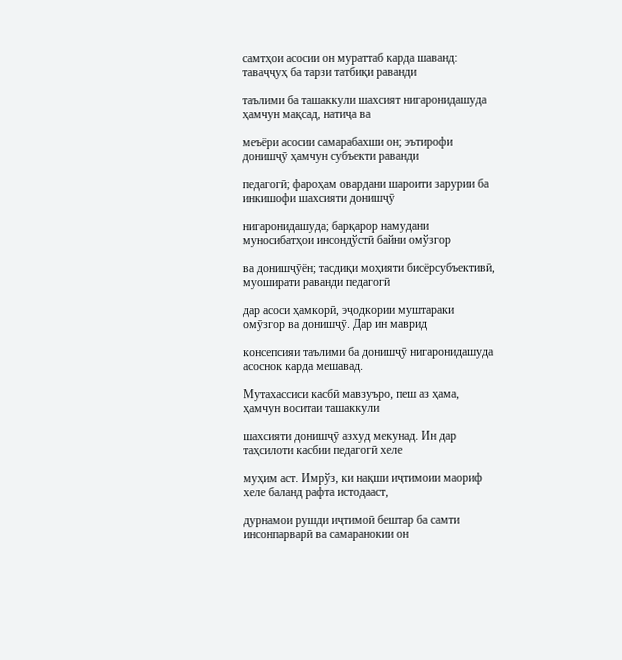самтҳои асосии он мураттаб карда шаванд: таваҷҷуҳ ба тарзи татбиқи раванди

таълими ба ташаккули шахсият нигаронидашуда ҳамчун мақсад, натиҷа ва

меъёри асосии самарабахши он; эътирофи донишҷӯ ҳамчун субъекти раванди

педагогӣ; фароҳам овардани шароити зарурии ба инкишофи шахсияти донишҷӯ

нигаронидашуда; барқарор намудани муносибатҳои инсондўстӣ байни омўзгор

ва донишҷӯён; тасдиқи моҳияти бисёрсубъективӣ, муоширати раванди педагогӣ

дар асоси ҳамкорӣ, эҷодкории муштараки омӯзгор ва донишҷӯ. Дар ин маврид

консепсияи таълими ба донишҷӯ нигаронидашуда асоснок карда мешавад.

Мутахассиси касбӣ мавзуъро, пеш аз ҳама, ҳамчун воситаи ташаккули

шахсияти донишҷӯ азхуд мекунад. Ин дар таҳсилоти касбии педагогӣ хеле

муҳим аст. Имрўз, ки нақши иҷтимоии маориф хеле баланд рафта истодааст,

дурнамои рушди иҷтимоӣ бештар ба самти инсонпарварӣ ва самаранокии он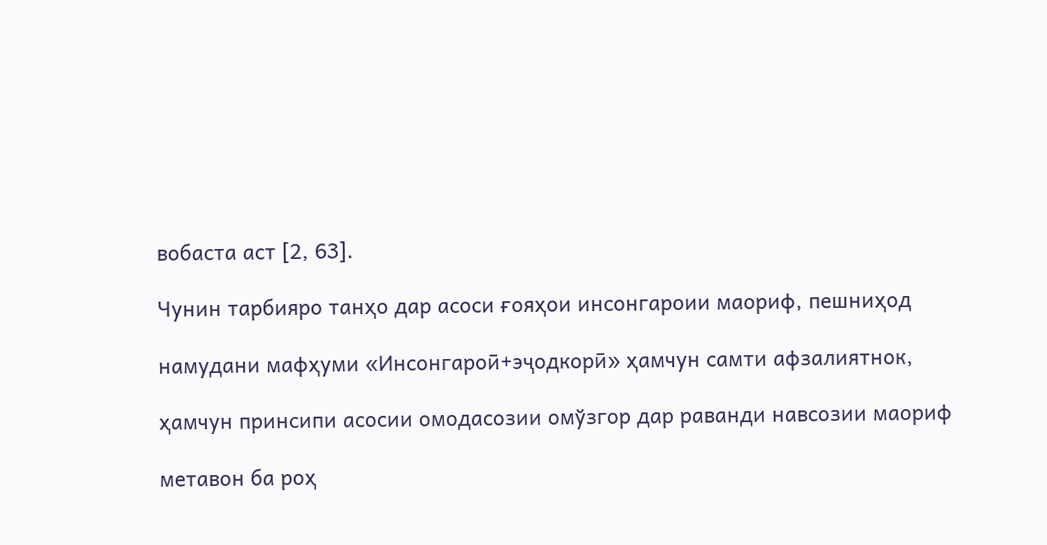вобаста аст [2, 63].

Чунин тарбияро танҳо дар асоси ғояҳои инсонгароии маориф, пешниҳод

намудани мафҳуми «Инсонгароӣ+эҷодкорӣ» ҳамчун самти афзалиятнок,

ҳамчун принсипи асосии омодасозии омўзгор дар раванди навсозии маориф

метавон ба роҳ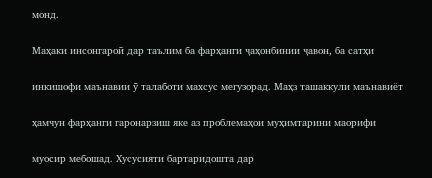монд.

Маҳаки инсонгароӣ дар таълим ба фарҳанги ҷаҳонбинии ҷавон, ба сатҳи

инкишофи маънавии ӯ талаботи махсус мегузорад. Маҳз ташаккули маънавиёт

ҳамчун фарҳанги гаронарзиш яке аз проблемаҳои муҳимтарини маорифи

муосир мебошад. Хусусияти бартаридошта дар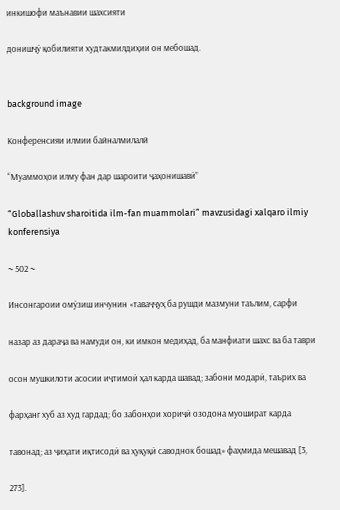инкишофи маънавии шахсияти

донишҷӯ қобилияти худтакмилдиҳии он мебошад.


background image

Конференсияи илмии байналмилалй

“Муаммоҳои илму фан дар шароити ҷаҳонишавӣ”

“Globallashuv sharoitida ilm-fan muammolari” mavzusidagi xalqaro ilmiy konferensiya

~ 502 ~

Инсонгароии омӯзиш инчунин «таваҷҷуҳ ба рушди мазмуни таълим, сарфи

назар аз дараҷа ва намуди он, ки имкон медиҳад, ба манфиати шахс ва ба таври

осон мушкилоти асосии иҷтимоӣ ҳал карда шавад; забони модарӣ, таърих ва

фарҳанг хуб аз худ гардад; бо забонҳои хориҷӣ озодона муошират карда

тавонад; аз ҷиҳати иқтисодӣ ва ҳуқуқӣ саводнок бошад» фаҳмида мешавад [3,

273].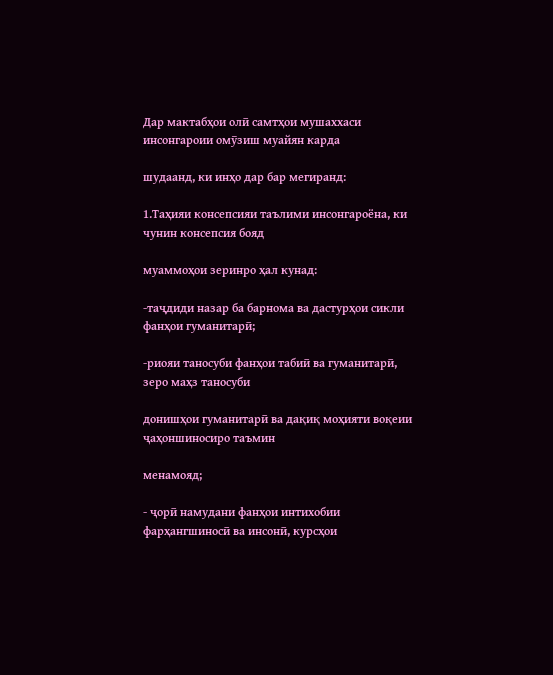Дар мактабҳои олӣ самтҳои мушаххаси инсонгароии омӯзиш муайян карда

шудаанд, ки инҳо дар бар мегиранд:

1.Таҳияи консепсияи таълими инсонгароёна, ки чунин консепсия бояд

муаммоҳои зеринро ҳал кунад:

-таҷдиди назар ба барнома ва дастурҳои сикли фанҳои гуманитарӣ;

-риояи таносуби фанҳои табиӣ ва гуманитарӣ, зеро маҳз таносуби

донишҳои гуманитарӣ ва дақиқ моҳияти воқеии ҷаҳоншиносиро таъмин

менамояд;

- ҷорӣ намудани фанҳои интихобии фарҳангшиносӣ ва инсонӣ, курсҳои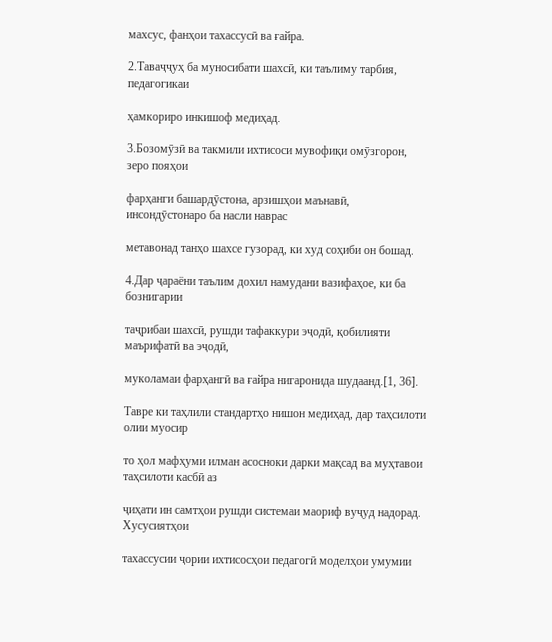махсус, фанҳои тахассусӣ ва ғайра.

2.Таваҷҷуҳ ба муносибати шахсӣ, ки таълиму тарбия, педагогикаи

ҳамкориро инкишоф медиҳад.

3.Бозомӯзӣ ва такмили ихтисоси мувофиқи омӯзгорон, зеро пояҳои

фарҳанги башардӯстона, арзишҳои маънавӣ, инсондӯстонаро ба насли наврас

метавонад танҳо шахсе гузорад, ки худ соҳиби он бошад.

4.Дар ҷараёни таълим дохил намудани вазифаҳое, ки ба бознигарии

таҷрибаи шахсӣ, рушди тафаккури эҷодӣ, қобилияти маърифатӣ ва эҷодӣ,

муколамаи фарҳангӣ ва ғайра нигаронида шудаанд.[1, 36].

Тавре ки таҳлили стандартҳо нишон медиҳад, дар таҳсилоти олии муосир

то ҳол мафҳуми илман асосноки дарки мақсад ва муҳтавои таҳсилоти касбӣ аз

ҷиҳати ин самтҳои рушди системаи маориф вуҷуд надорад. Хусусиятҳои

тахассусии ҷории ихтисосҳои педагогӣ моделҳои умумии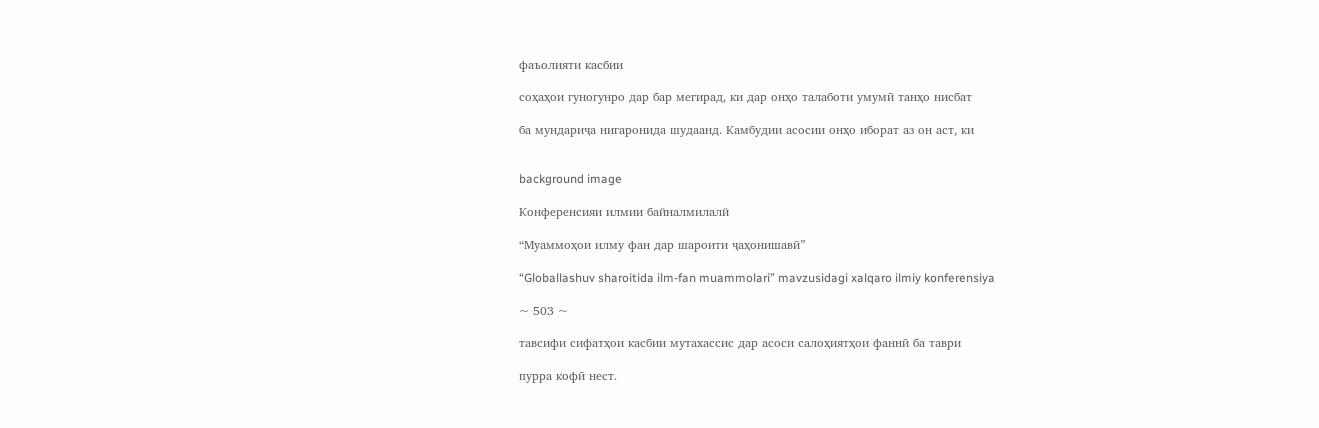фаъолияти касбии

соҳаҳои гуногунро дар бар мегирад, ки дар онҳо талаботи умумӣ танҳо нисбат

ба мундариҷа нигаронида шудаанд. Камбудии асосии онҳо иборат аз он аст, ки


background image

Конференсияи илмии байналмилалй

“Муаммоҳои илму фан дар шароити ҷаҳонишавӣ”

“Globallashuv sharoitida ilm-fan muammolari” mavzusidagi xalqaro ilmiy konferensiya

~ 503 ~

тавсифи сифатҳои касбии мутахассис дар асоси салоҳиятҳои фаннӣ ба таври

пурра кофӣ нест.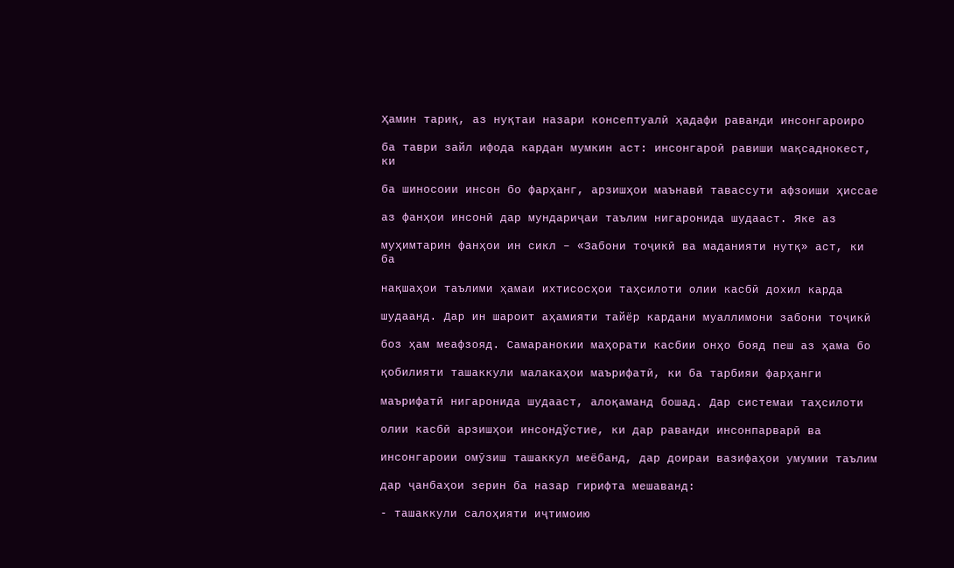Ҳамин тариқ, аз нуқтаи назари консептуалӣ ҳадафи раванди инсонгароиро

ба таври зайл ифода кардан мумкин аст: инсонгароӣ равиши мақсаднокест, ки

ба шиносоии инсон бо фарҳанг, арзишҳои маънавӣ тавассути афзоиши ҳиссае

аз фанҳои инсонӣ дар мундариҷаи таълим нигаронида шудааст. Яке аз

муҳимтарин фанҳои ин сикл – «Забони тоҷикӣ ва маданияти нутқ» аст, ки ба

нақшаҳои таълими ҳамаи ихтисосҳои таҳсилоти олии касбӣ дохил карда

шудаанд. Дар ин шароит аҳамияти тайёр кардани муаллимони забони тоҷикӣ

боз ҳам меафзояд. Самаранокии маҳорати касбии онҳо бояд пеш аз ҳама бо

қобилияти ташаккули малакаҳои маърифатӣ, ки ба тарбияи фарҳанги

маърифатӣ нигаронида шудааст, алоқаманд бошад. Дар системаи таҳсилоти

олии касбӣ арзишҳои инсондўстие, ки дар раванди инсонпарварӣ ва

инсонгароии омӯзиш ташаккул меёбанд, дар доираи вазифаҳои умумии таълим

дар ҷанбаҳои зерин ба назар гирифта мешаванд:

- ташаккули салоҳияти иҷтимоию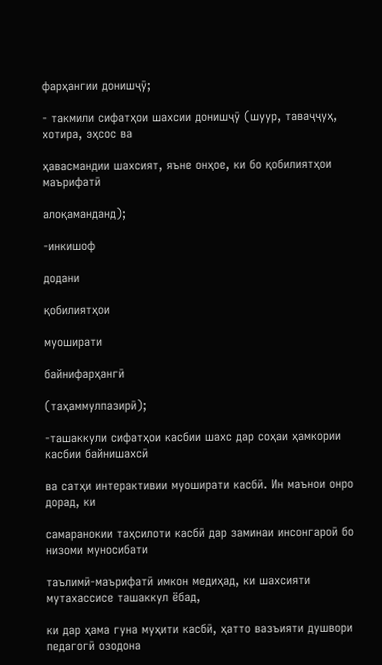фарҳангии донишҷӯ;

- такмили сифатҳои шахсии донишҷӯ (шуур, таваҷҷуҳ, хотира, эҳсос ва

ҳавасмандии шахсият, яъне онҳое, ки бо қобилиятҳои маърифатӣ

алоқаманданд);

-инкишоф

додани

қобилиятҳои

муоширати

байнифарҳангӣ

(таҳаммулпазирӣ);

-ташаккули сифатҳои касбии шахс дар соҳаи ҳамкории касбии байнишахсӣ

ва сатҳи интерактивии муоширати касбӣ. Ин маънои онро дорад, ки

самаранокии таҳсилоти касбӣ дар заминаи инсонгароӣ бо низоми муносибати

таълимӣ-маърифатӣ имкон медиҳад, ки шахсияти мутахассисе ташаккул ёбад,

ки дар ҳама гуна муҳити касбӣ, ҳатто вазъияти душвори педагогӣ озодона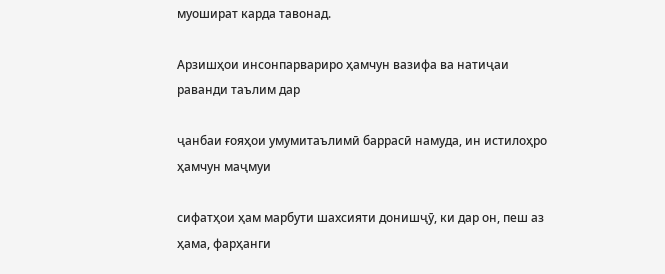муошират карда тавонад.

Арзишҳои инсонпарвариро ҳамчун вазифа ва натиҷаи раванди таълим дар

ҷанбаи ғояҳои умумитаълимӣ баррасӣ намуда, ин истилоҳро ҳамчун маҷмуи

сифатҳои ҳам марбути шахсияти донишҷӯ, ки дар он, пеш аз ҳама, фарҳанги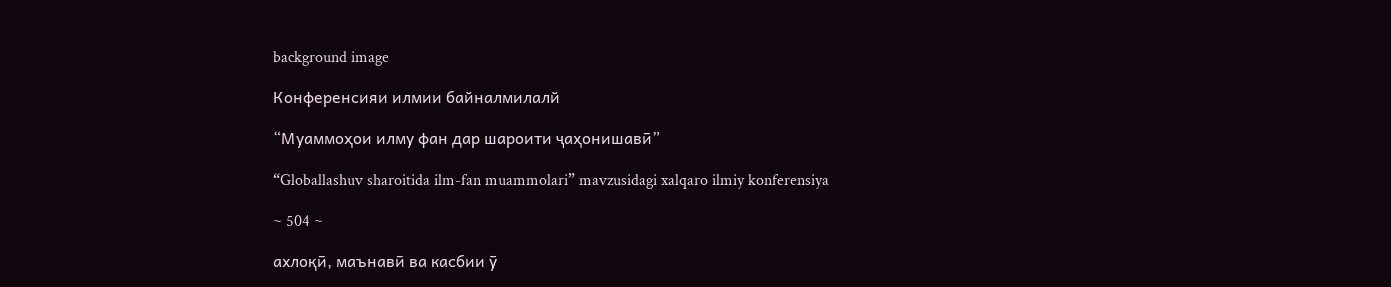background image

Конференсияи илмии байналмилалй

“Муаммоҳои илму фан дар шароити ҷаҳонишавӣ”

“Globallashuv sharoitida ilm-fan muammolari” mavzusidagi xalqaro ilmiy konferensiya

~ 504 ~

ахлоқӣ, маънавӣ ва касбии ӯ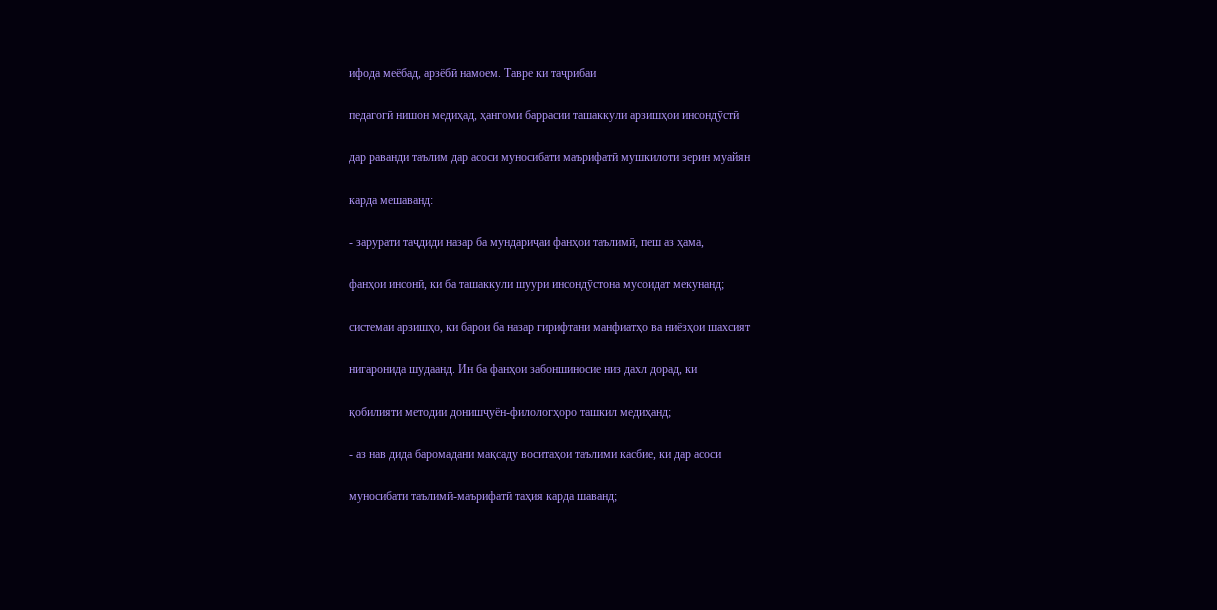ифода меёбад, арзёбӣ намоем. Тавре ки таҷрибаи

педагогӣ нишон медиҳад, ҳангоми баррасии ташаккули арзишҳои инсондӯстӣ

дар раванди таълим дар асоси муносибати маърифатӣ мушкилоти зерин муайян

карда мешаванд:

- зарурати таҷдиди назар ба мундариҷаи фанҳои таълимӣ, пеш аз ҳама,

фанҳои инсонӣ, ки ба ташаккули шуури инсондӯстона мусоидат мекунанд;

системаи арзишҳо, ки барои ба назар гирифтани манфиатҳо ва ниёзҳои шахсият

нигаронида шудаанд. Ин ба фанҳои забоншиносие низ дахл дорад, ки

қобилияти методии донишҷуён-филологҳоро ташкил медиҳанд;

- аз нав дида баромадани мақсаду воситаҳои таълими касбие, ки дар асоси

муносибати таълимӣ-маърифатӣ таҳия карда шаванд;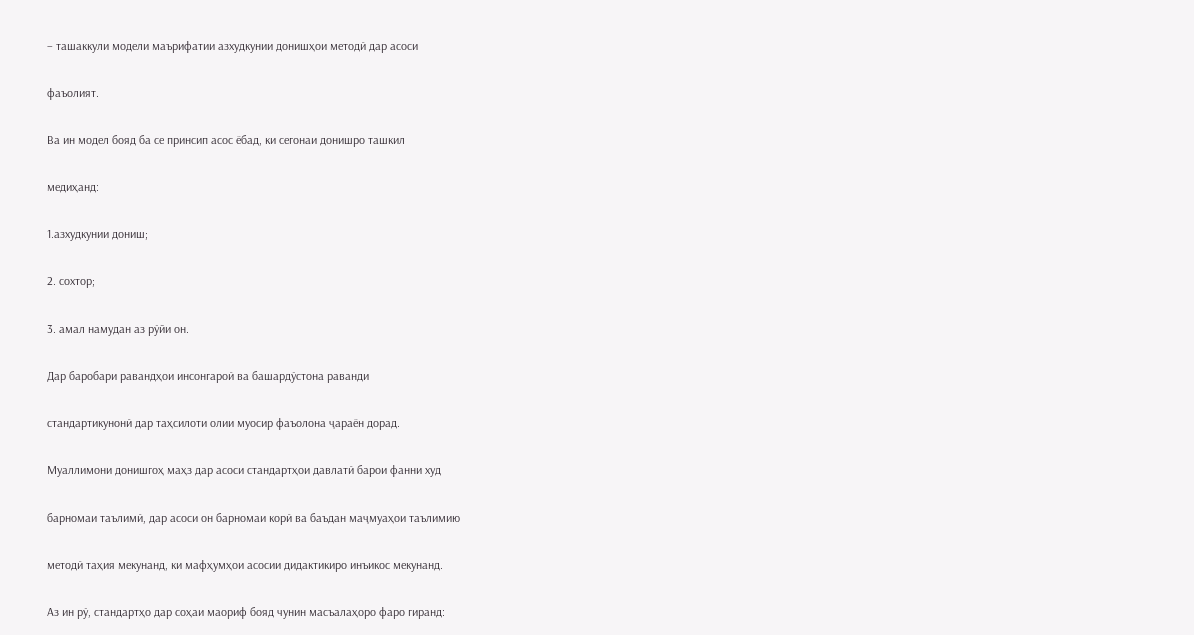– ташаккули модели маърифатии азхудкунии донишҳои методӣ дар асоси

фаъолият.

Ва ин модел бояд ба се принсип асос ёбад, ки сегонаи донишро ташкил

медиҳанд:

1.азхудкунии дониш;

2. сохтор;

3. амал намудан аз рӯйи он.

Дар баробари равандҳои инсонгароӣ ва башардӯстона раванди

стандартикунонӣ дар таҳсилоти олии муосир фаъолона ҷараён дорад.

Муаллимони донишгоҳ маҳз дар асоси стандартҳои давлатӣ барои фанни худ

барномаи таълимӣ, дар асоси он барномаи корӣ ва баъдан маҷмуаҳои таълимию

методӣ таҳия мекунанд, ки мафҳумҳои асосии дидактикиро инъикос мекунанд.

Аз ин рӯ, стандартҳо дар соҳаи маориф бояд чунин масъалаҳоро фаро гиранд: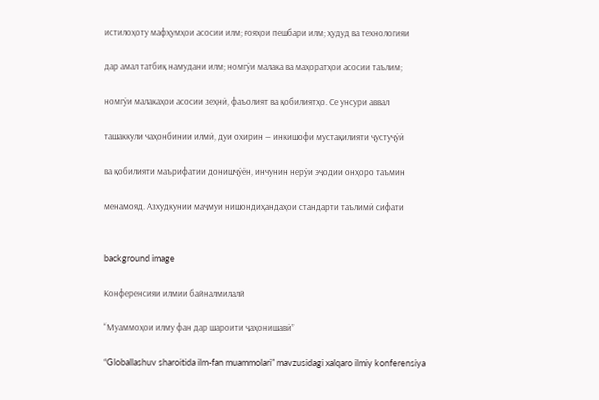истилоҳоту мафҳумҳои асосии илм; ғояҳои пешбари илм; ҳудуд ва технологияи

дар амал татбиқ намудани илм; номгӯи малака ва маҳоратҳои асосии таълим;

номгӯи малакаҳои асосии зеҳнӣ, фаъолият ва қобилиятҳо. Се унсури аввал

ташаккули чаҳонбинии илмӣ, дуи охирин — инкишофи мустақилияти ҷустуҷӯӣ

ва қобилияти маърифатии донишҷӯён, инчунин нерӯи эҷодии онҳоро таъмин

менамояд. Азхудкунии маҷмуи нишондиҳандаҳои стандарти таълимӣ сифати


background image

Конференсияи илмии байналмилалй

“Муаммоҳои илму фан дар шароити ҷаҳонишавӣ”

“Globallashuv sharoitida ilm-fan muammolari” mavzusidagi xalqaro ilmiy konferensiya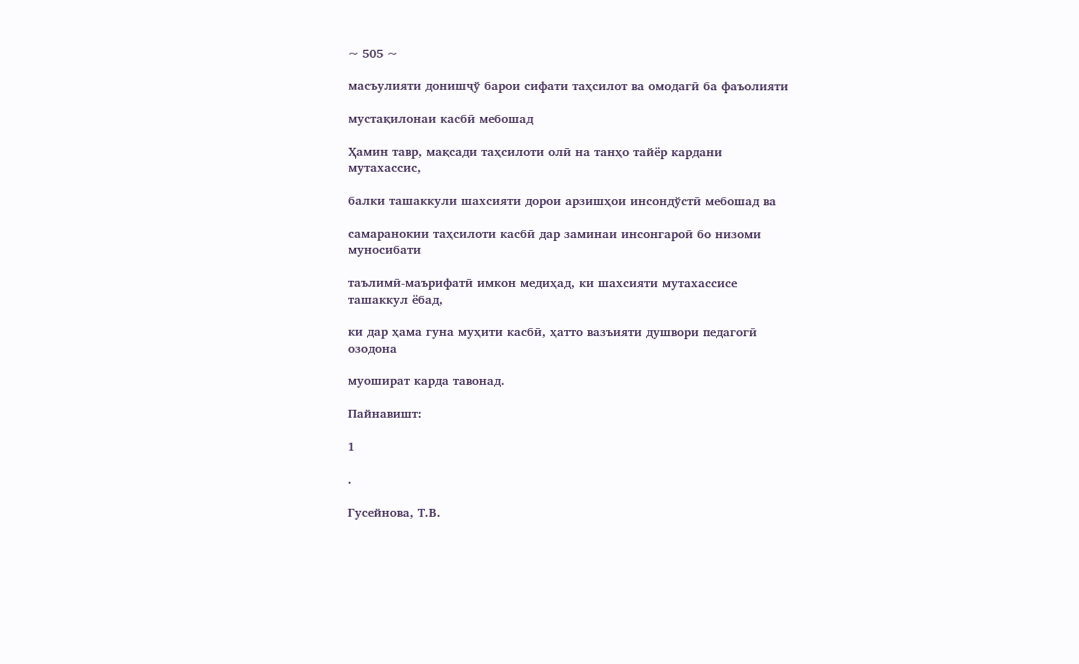~ 505 ~

масъулияти донишҷў барои сифати таҳсилот ва омодагӣ ба фаъолияти

мустақилонаи касбӣ мебошад

Ҳамин тавр, мақсади таҳсилоти олӣ на танҳо тайёр кардани мутахассис,

балки ташаккули шахсияти дорои арзишҳои инсондўстӣ мебошад ва

самаранокии таҳсилоти касбӣ дар заминаи инсонгароӣ бо низоми муносибати

таълимӣ-маърифатӣ имкон медиҳад, ки шахсияти мутахассисе ташаккул ёбад,

ки дар ҳама гуна муҳити касбӣ, ҳатто вазъияти душвори педагогӣ озодона

муошират карда тавонад.

Пайнавишт:

1

.

Гусейнова, Т.В.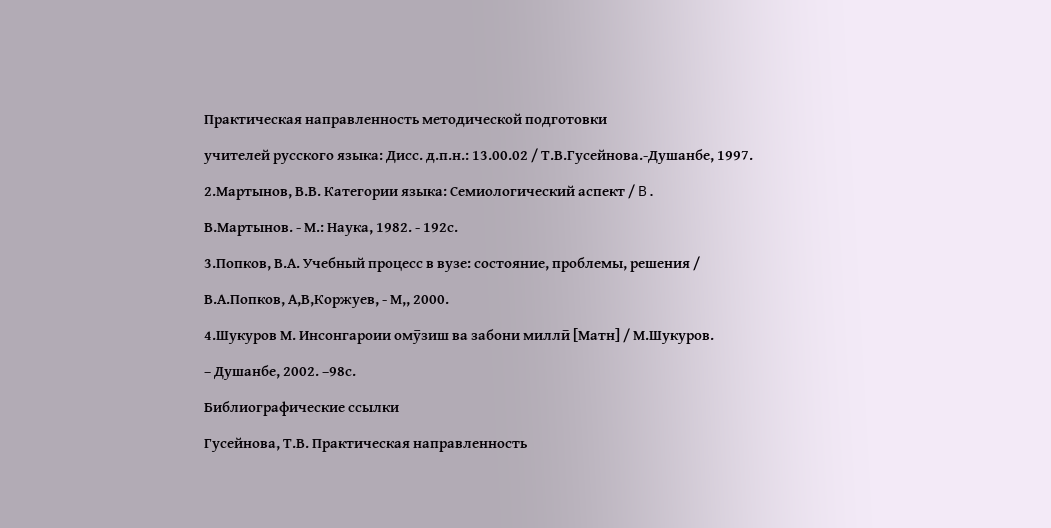Практическая направленность методической подготовки

учителей русского языка: Дисс. д.п.н.: 13.00.02 / Т.В.Гусейнова.-Душанбе, 1997.

2.Мартынов, В.В. Категории языка: Семиологический аспект / B.

В.Мартынов. - М.: Наука, 1982. - 192с.

3.Попков, В.А. Учебный процесс в вузе: состояние, проблемы, решения /

В.А.Попков, А,В,Коржуев, - М,, 2000.

4.Шукуров М. Инсонгароии омӯзиш ва забони миллӣ [Матн] / М.Шукуров.

– Душанбе, 2002. –98с.

Библиографические ссылки

Гусейнова, Т.В. Практическая направленность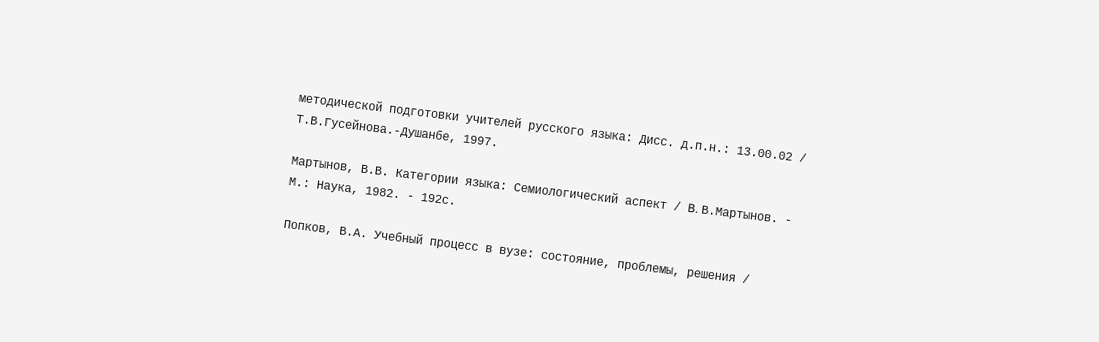методической подготовки учителей русского языка: Дисс. д.п.н.: 13.00.02 / Т.В.Гусейнова.-Душанбе, 1997.

Мартынов, В.В. Категории языка: Семиологический аспект / B. В.Мартынов. - М.: Наука, 1982. - 192с.

Попков, В.А. Учебный процесс в вузе: состояние, проблемы, решения /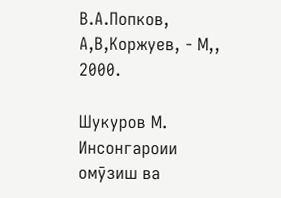В.А.Попков, А,В,Коржуев, - М,, 2000.

Шукуров М. Инсонгароии омӯзиш ва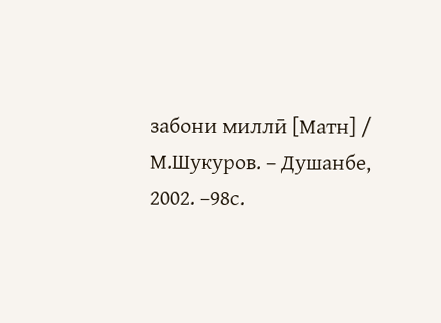забони миллӣ [Матн] / М.Шукуров. – Душанбе, 2002. –98с.